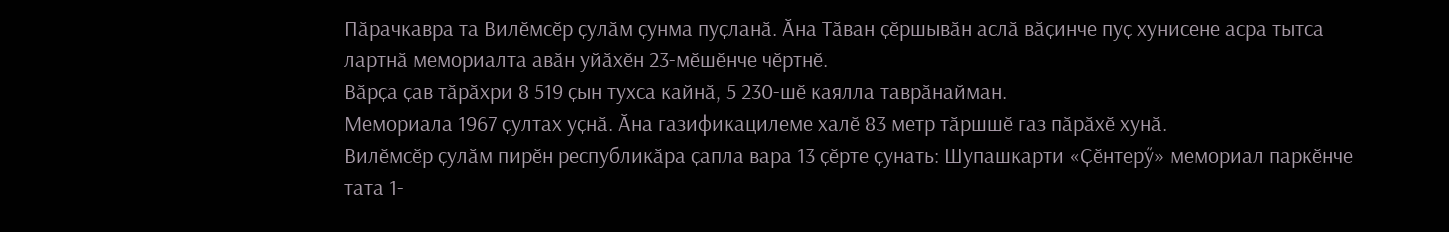Пӑрачкавра та Вилӗмсӗр ҫулӑм ҫунма пуҫланӑ. Ӑна Тӑван ҫӗршывӑн аслӑ вӑҫинче пуҫ хунисене асра тытса лартнӑ мемориалта авӑн уйӑхӗн 23-мӗшӗнче чӗртнӗ.
Вӑрҫа ҫав тӑрӑхри 8 519 ҫын тухса кайнӑ, 5 230-шӗ каялла таврӑнайман.
Мемориала 1967 ҫултах уҫнӑ. Ӑна газификацилеме халӗ 83 метр тӑршшӗ газ пӑрӑхӗ хунӑ.
Вилӗмсӗр ҫулӑм пирӗн республикӑра ҫапла вара 13 ҫӗрте ҫунать: Шупашкарти «Ҫӗнтерӳ» мемориал паркӗнче тата 1-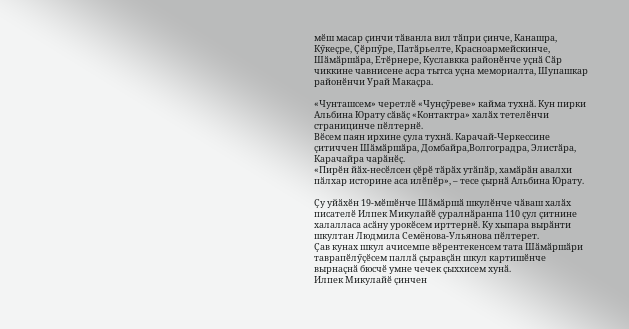мӗш масар ҫинчи тӑванла вил тӑпри ҫинче, Канашра, Кӳкеҫре, Ҫӗрпӳре, Патӑрьелте, Красноармейскинче, Шӑмӑршӑра, Етӗрнере, Куславкка районӗнче уҫнӑ Сӑр чиккине чавнисене асра тытса уҫна мемориалта, Шупашкар районӗнчи Урай Макаҫра.

«Чунташсем» черетлӗ «Чунҫӳреве» кайма тухнӑ. Кун пирки Альбина Юрату сӑвӑҫ «Контактра» халӑх тетелӗнчи страницинче пӗлтернӗ.
Вӗсем паян ирхине ҫула тухнӑ. Карачай-Черкессине ҫитиччен Шӑмӑршӑра, Домбайра,Волгоградра, Элистӑра, Карачайра чарӑнӗҫ.
«Пирӗн йӑх-несӗлсен ҫӗрӗ тӑрӑх утӑпӑр, хамӑрӑн авалхи пӑлхар историне аса илӗпӗр», – тесе ҫырнӑ Альбина Юрату.

Ҫу уйӑхӗн 19-мӗшӗнче Шӑмӑршӑ шкулӗнче чӑваш халӑх писателӗ Илпек Микулайӗ ҫуралнӑранпа 110 ҫул ҫитнине халалласа асӑну урокӗсем ирттернӗ. Ку хыпара вырӑнти шкултан Людмила Семёнова-Ульянова пӗлтерет.
Ҫав кунах шкул ачисемпе вӗрентекенсем тата Шӑмӑршӑри таврапӗлӳҫӗсем паллӑ ҫыравҫӑн шкул картишӗнче вырнаҫнӑ бюсчӗ умне чечек ҫыххисем хунӑ.
Илпек Микулайӗ ҫинчен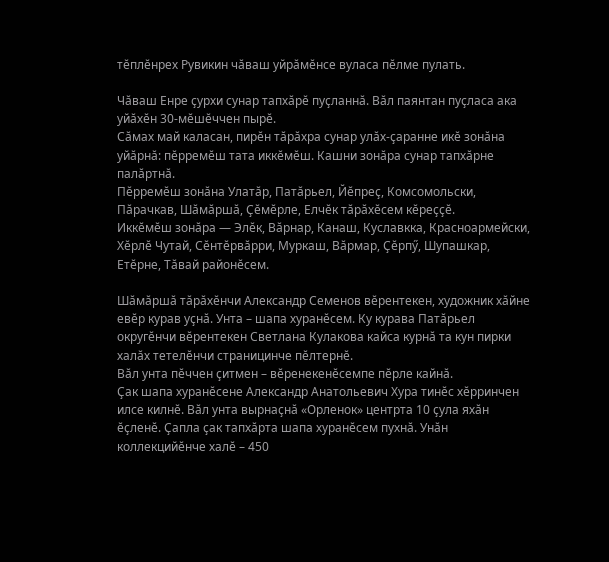тӗплӗнрех Рувикин чӑваш уйрӑмӗнсе вуласа пӗлме пулать.

Чӑваш Енре ҫурхи сунар тапхӑрӗ пуҫланнӑ. Вӑл паянтан пуҫласа ака уйӑхӗн 30-мӗшӗччен пырӗ.
Сӑмах май каласан, пирӗн тӑрӑхра сунар улӑх-ҫаранне икӗ зонӑна уйӑрнӑ: пӗрремӗш тата иккӗмӗш. Кашни зонӑра сунар тапхӑрне палӑртнӑ.
Пӗрремӗш зонӑна Улатӑр, Патӑрьел, Йӗпреҫ, Комсомольски, Пӑрачкав, Шӑмӑршӑ, Ҫӗмӗрле, Елчӗк тӑрӑхӗсем кӗреҫҫӗ.
Иккӗмӗш зонӑра — Элӗк, Вӑрнар, Канаш, Куславкка, Красноармейски, Хӗрлӗ Чутай, Сӗнтӗрвӑрри, Муркаш, Вӑрмар, Ҫӗрпӳ, Шупашкар, Етӗрне, Тӑвай районӗсем.

Шӑмӑршӑ тӑрӑхӗнчи Александр Семенов вӗрентекен, художник хӑйне евӗр курав уҫнӑ. Унта – шапа хуранӗсем. Ку курава Патӑрьел округӗнчи вӗрентекен Светлана Кулакова кайса курнӑ та кун пирки халӑх тетелӗнчи страницинче пӗлтернӗ.
Вӑл унта пӗччен ҫитмен – вӗренекенӗсемпе пӗрле кайнӑ.
Ҫак шапа хуранӗсене Александр Анатольевич Хура тинӗс хӗрринчен илсе килнӗ. Вӑл унта вырнаҫнӑ «Орленок» центрта 10 ҫула яхӑн ӗҫленӗ. Ҫапла ҫак тапхӑрта шапа хуранӗсем пухнӑ. Унӑн коллекцийӗнче халӗ – 450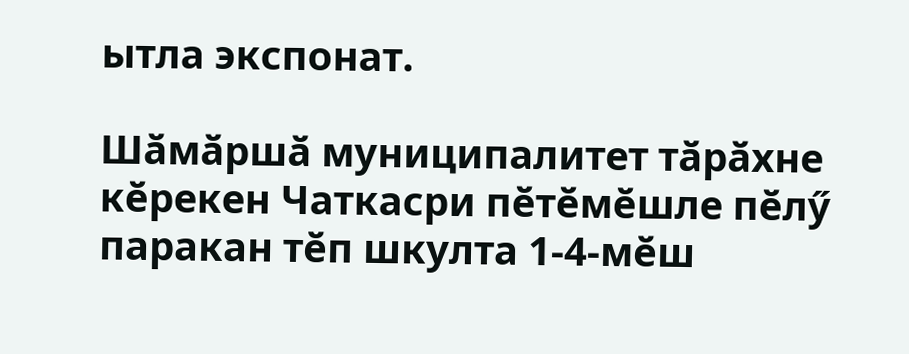ытла экспонат.

Шӑмӑршӑ муниципалитет тӑрӑхне кӗрекен Чаткасри пӗтӗмӗшле пӗлӳ паракан тӗп шкулта 1-4-мӗш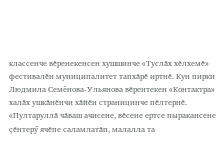классенче вӗренекенсен хушшинче «Туслӑх хӗлхемӗ» фестивалӗн муниципалитет тапхӑрӗ иртнӗ. Кун пирки Людмила Семёнова-Ульянова вӗрентекен «Контактра» халӑх ушкӑнӗнчи хӑйӗн страницинче пӗлтернӗ.
«Пултаруллӑ чӑваш ачисене, вӗсене ертсе пыракансене ҫӗнтерӳ ячӗпе саламлатӑп, малалла та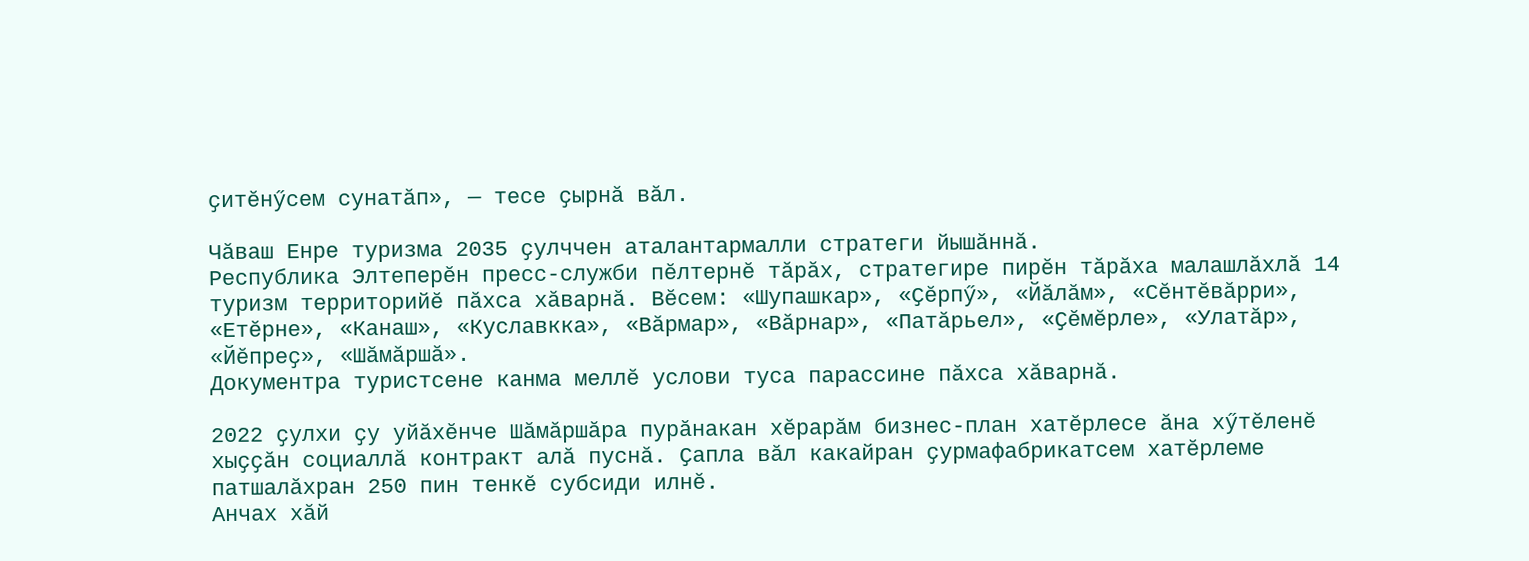ҫитӗнӳсем сунатӑп», — тесе ҫырнӑ вӑл.

Чӑваш Енре туризма 2035 ҫулччен аталантармалли стратеги йышӑннӑ.
Республика Элтеперӗн пресс-служби пӗлтернӗ тӑрӑх, стратегире пирӗн тӑрӑха малашлӑхлӑ 14 туризм территорийӗ пӑхса хӑварнӑ. Вӗсем: «Шупашкар», «Ҫӗрпӳ», «Йӑлӑм», «Сӗнтӗвӑрри», «Етӗрне», «Канаш», «Куславкка», «Вӑрмар», «Вӑрнар», «Патӑрьел», «Ҫӗмӗрле», «Улатӑр», «Йӗпреҫ», «Шӑмӑршӑ».
Документра туристсене канма меллӗ услови туса парассине пӑхса хӑварнӑ.

2022 ҫулхи ҫу уйӑхӗнче Шӑмӑршӑра пурӑнакан хӗрарӑм бизнес-план хатӗрлесе ӑна хӳтӗленӗ хыҫҫӑн социаллӑ контракт алӑ пуснӑ. Ҫапла вӑл какайран ҫурмафабрикатсем хатӗрлеме патшалӑхран 250 пин тенкӗ субсиди илнӗ.
Анчах хӑй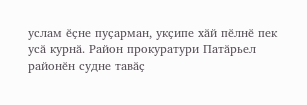услам ӗҫне пуҫарман, укҫипе хӑй пӗлнӗ пек усӑ курнӑ. Район прокуратури Патӑрьел районӗн судне тавӑҫ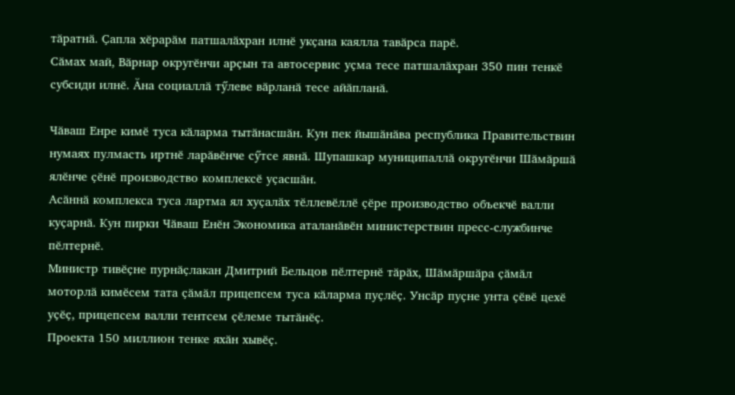тӑратнӑ. Ҫапла хӗрарӑм патшалӑхран илнӗ укҫана каялла тавӑрса парӗ.
Сӑмах май, Вӑрнар округӗнчи арҫын та автосервис уҫма тесе патшалӑхран 350 пин тенкӗ субсиди илнӗ. Ӑна социаллӑ тӳлеве вӑрланӑ тесе айӑпланӑ.

Чӑваш Енре кимӗ туса кӑларма тытӑнасшӑн. Кун пек йышӑнӑва республика Правительствин нумаях пулмасть иртнӗ ларӑвӗнче сӳтсе явнӑ. Шупашкар муниципаллӑ округӗнчи Шӑмӑршӑ ялӗнче ҫӗнӗ производство комплексӗ уҫасшӑн.
Асӑннӑ комплекса туса лартма ял хуҫалӑх тӗллевӗллӗ ҫӗре производство объекчӗ валли куҫарнӑ. Кун пирки Чӑваш Енӗн Экономика аталанӑвӗн министерствин пресс-службинче пӗлтернӗ.
Министр тивӗҫне пурнӑҫлакан Дмитрий Бельцов пӗлтернӗ тӑрӑх, Шӑмӑршӑра ҫӑмӑл моторлӑ кимӗсем тата ҫӑмӑл прицепсем туса кӑларма пуҫлӗҫ. Унсӑр пуҫне унта ҫӗвӗ цехӗ уҫӗҫ, прицепсем валли тентсем ҫӗлеме тытӑнӗҫ.
Проекта 150 миллион тенке яхӑн хывӗҫ.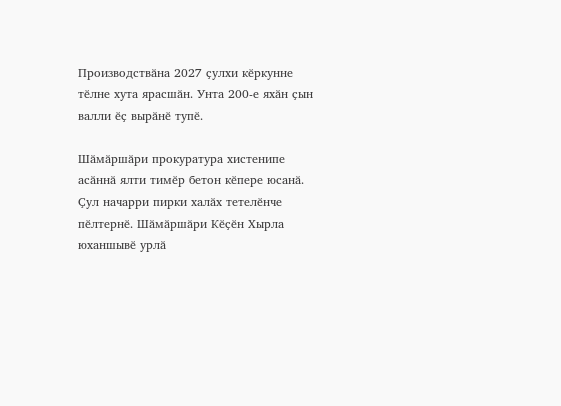Производствӑна 2027 ҫулхи кӗркунне тӗлне хута ярасшӑн. Унта 200-е яхӑн ҫын валли ӗҫ вырӑнӗ тупӗ.

Шӑмӑршӑри прокуратура хистенипе асӑннӑ ялти тимӗр бетон кӗпере юсанӑ.
Ҫул начарри пирки халӑх тетелӗнче пӗлтернӗ. Шӑмӑршӑри Кӗҫӗн Хырла юханшывӗ урлӑ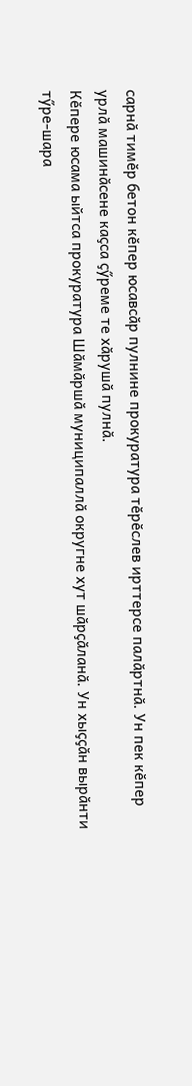сарнӑ тимӗр бетон кӗпер юсавсӑр пулнине прокуратура тӗрӗслев ирттерсе палӑртнӑ. Ун пек кӗпер урлӑ машинӑсене каҫса ҫӳреме те хӑрушӑ пулнӑ.
Кӗпере юсама ыйтса прокуратура Шӑмӑршӑ муниципаллӑ округне хут шӑрҫӑланӑ. Ун хыҫҫӑн вырӑнти тӳре-шара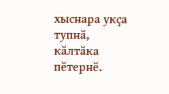хыснара укҫа тупнӑ, кӑлтӑка пӗтернӗ.